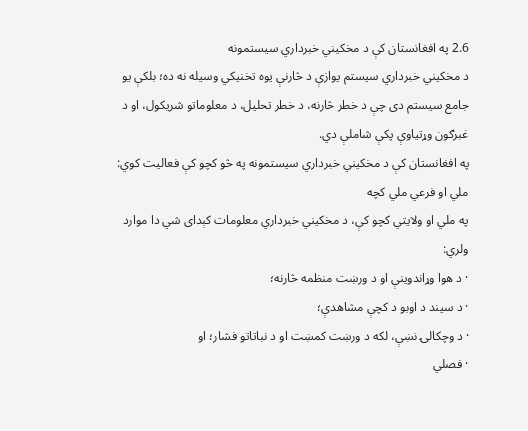2.6 په افغانستان کې د مخکیني خبرداري سیستمونه
د مخکیني خبرداري سیستم یوازې د څارنې یوه تخنیکي وسیله نه ده؛ بلکې یو جامع سیستم دی چې د خطر څارنه، د خطر تحلیل، د معلوماتو شریکول، او د غبرګون وړتیاوې پکې شاملې دي.
په افغانستان کې د مخکیني خبرداري سیستمونه په څو کچو کې فعالیت کوي:
ملي او فرعي ملي کچه
په ملي او ولایتي کچو کې، د مخکیني خبرداري معلومات کېدای شي دا موارد ولري:
· د هوا وړاندوینې او د ورښت منظمه څارنه؛
· د سیند د اوبو د کچې مشاهدې؛
· د وچکالۍ نښې، لکه د ورښت کمښت او د نباتاتو فشار؛ او
· فصلي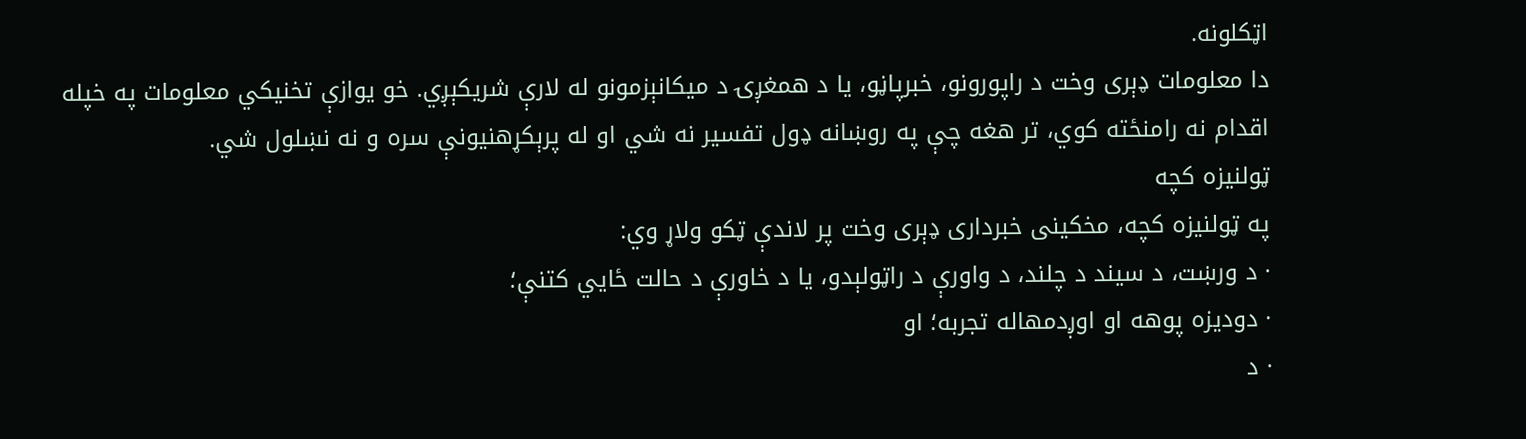اټکلونه.
دا معلومات ډېری وخت د راپورونو، خبرپاڼو، یا د همغږۍ د میکانېزمونو له لارې شریکېږي. خو یوازې تخنیکي معلومات په خپله اقدام نه رامنځته کوي، تر هغه چې په روښانه ډول تفسیر نه شي او له پرېکړهنیونې سره و نه نښلول شي.
ټولنیزه کچه
په ټولنیزه کچه، مخکینی خبرداری ډېری وخت پر لاندې ټکو ولاړ وي:
· د ورښت، د سیند د چلند، د واورې د راټولېدو، یا د خاورې د حالت ځایي کتنې؛
· دودیزه پوهه او اوږدمهاله تجربه؛ او
· د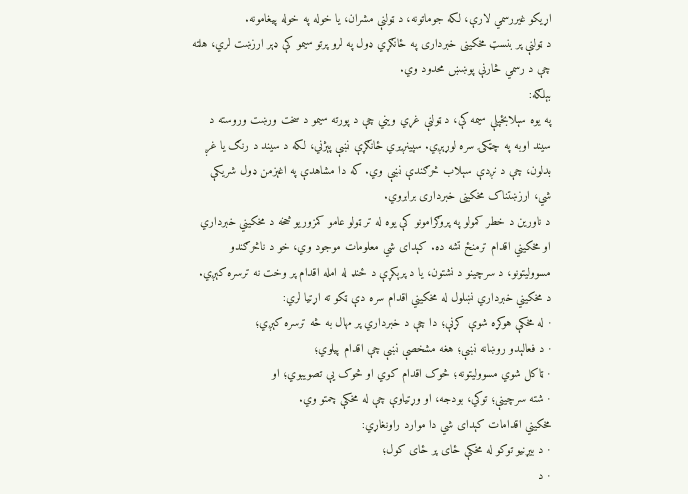اړیکو غیررسمي لارې، لکه جوماتونه، د ټولنې مشران، یا خوله په خوله پیغامونه.
د ټولنې پر بنسټ مخکینی خبرداری په ځانګړي ډول په لرو پرتو سیمو کې ډېر ارزښت لري، هلته چې د رسمي څارنې پوښښ محدود وي.
بېلګه:
په یوه سېلابځپلې سیمه کې، د ټولنې غړي ویني چې د پورته سیمو د سخت ورښت وروسته د سیند اوبه په چټکۍ سره لوړېږي. سپینږیري ځانګړې نښې پېژني، لکه د سیند د رنګ یا غږ بدلون، چې د نږدې سېلاب څرګندې نښې وي. که دا مشاهدې په اغېزمن ډول شریکې شي، ارزښتناک مخکینی خبرداری برابروي.
د ناورین د خطر کمولو په پروګرامونو کې یوه له تر ټولو عامو کمزوريو څخه د مخکیني خبرداري او مخکیني اقدام ترمنځ تشه ده. کېدای شي معلومات موجود وي، خو د ناڅرګندو مسوولیتونو، د سرچینو د نشتون، یا د پرېکړې د ځنډ له امله اقدام پر وخت نه ترسره کېږي.
د مخکیني خبرداري نښلول له مخکیني اقدام سره دې ټکو ته اړتیا لري:
· له مخکې هوکړه شوې کړنې؛ دا چې د خبرداري پر مهال به څه ترسره کېږي؛
· د فعالېدو روښانه نښې؛ هغه مشخصې نښې چې اقدام پیلوي؛
· ټاکل شوي مسوولیتونه؛ څوک اقدام کوي او څوک یې تصویبوي؛ او
· شته سرچینې؛ توکي، بودجه، او وړتیاوې چې له مخکې چمتو وي.
مخکیني اقدامات کېدای شي دا موارد راونغاړي:
· د بیړنیو توکو له مخکې ځای پر ځای کول؛
· د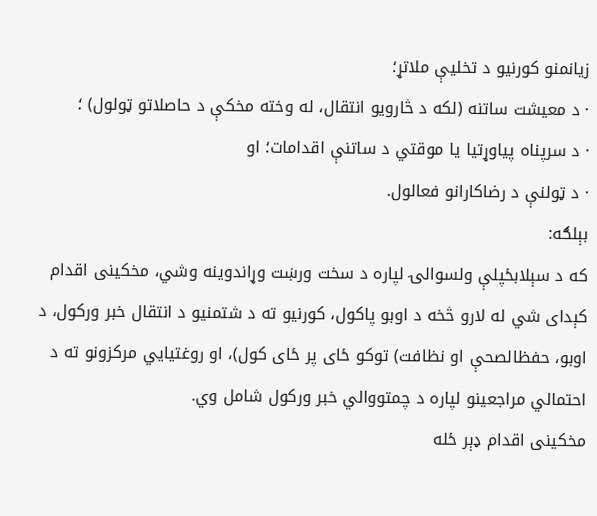زیانمنو کورنیو د تخلیې ملاتړ؛
· د معیشت ساتنه (لکه د څارویو انتقال، له وخته مخکې د حاصلاتو ټولول) ؛
· د سرپناه پیاوړتیا یا موقتي د ساتنې اقدامات؛ او
· د ټولنې د رضاکارانو فعالول.
بېلګه:
که د سېلابځپلې ولسوالۍ لپاره د سخت ورښت وړاندوینه وشي، مخکینی اقدام کېدای شي له لارو څخه د اوبو پاکول، کورنیو ته د شتمنیو د انتقال خبر ورکول، د اوبو، حفظالصحې او نظافت) توکو ځای پر ځای کول)، او روغتیايي مرکزونو ته د احتمالي مراجعینو لپاره د چمتووالي خبر ورکول شامل وي.
مخکینی اقدام ډېر ځله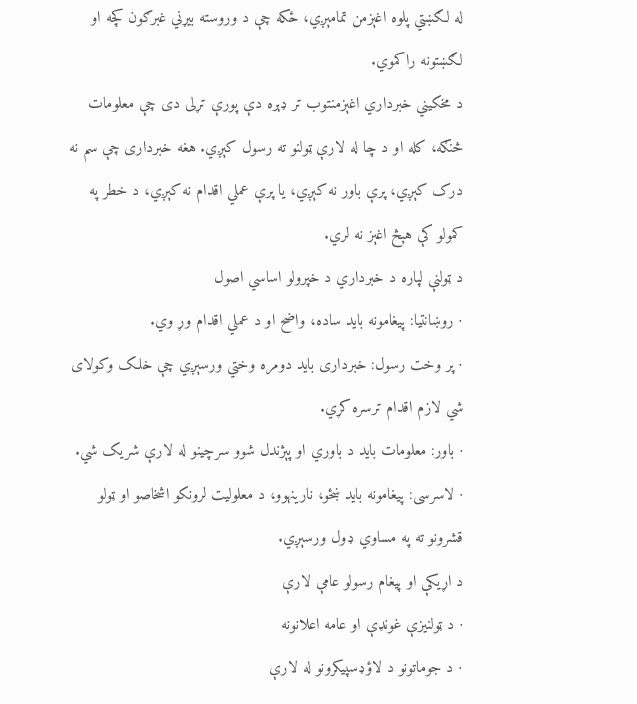له لګښتي پلوه اغېزمن تمامېږي، ځکه چې د وروسته بیړني غبرګون کچه او لګښتونه راکموي.
د مخکیني خبرداري اغېزمنتوب تر ډېره دې پورې تړلی دی چې معلومات څنګه، کله او د چا له لارې ټولنو ته رسول کېږي. هغه خبرداری چې سم نه درک کېږي، پرې باور نه کېږي، یا پرې عملي اقدام نه کېږي، د خطر په کمولو کې هېڅ اغېز نه لري.
د ټولنې لپاره د خبرداري د خپرولو اساسي اصول
· روښانتیا: پیغامونه باید ساده، واضح او د عملي اقدام وړ وي.
· پر وخت رسول: خبرداری باید دومره وختي ورسېږي چې خلک وکولای شي لازم اقدام ترسره کړي.
· باور: معلومات باید د باوري او پېژندل شوو سرچینو له لارې شریک شي.
· لاسرسی: پیغامونه باید ښځو، نارینهوو، د معلولیت لرونکو اشخاصو او ټولو قشرونو ته په مساوي ډول ورسېږي.
د اړیکې او پیغام رسولو عامې لارې
· د ټولنیزې غونډې او عامه اعلانونه
· د جوماتونو د لاؤډسپیکرونو له لارې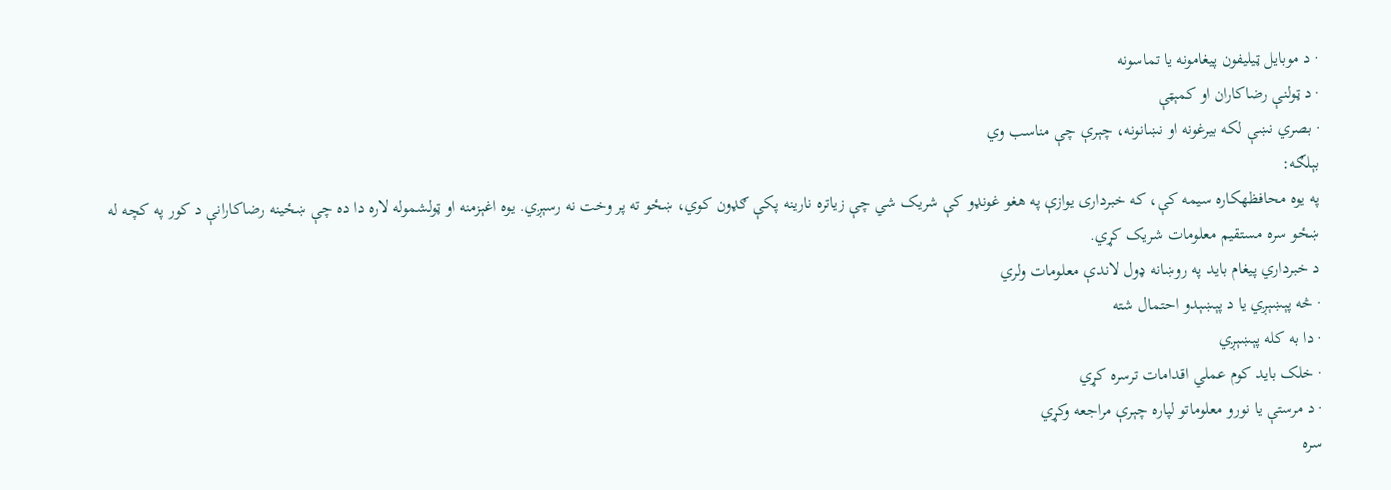· د موبایل ټیلیفون پیغامونه یا تماسونه
· د ټولنې رضاکاران او کمېټې
· بصري نښې لکه بیرغونه او نښانونه، چېرې چې مناسب وي
بېلګه:
په یوه محافظهکاره سیمه کې، که خبرداری یوازې په هغو غونډو کې شریک شي چې زیاتره نارینه پکې ګډون کوي، ښځو ته پر وخت نه رسېږي. یوه اغېزمنه او ټولشموله لاره دا ده چې ښځینه رضاکارانې د کور په کچه له ښځو سره مستقیم معلومات شریک کړي.
د خبرداري پیغام باید په روښانه ډول لاندې معلومات ولري
· څه پېښېږي یا د پېښېدو احتمال شته
· دا به کله پېښېږي
· خلک باید کوم عملي اقدامات ترسره کړي
· د مرستې یا نورو معلوماتو لپاره چېرې مراجعه وکړي
سره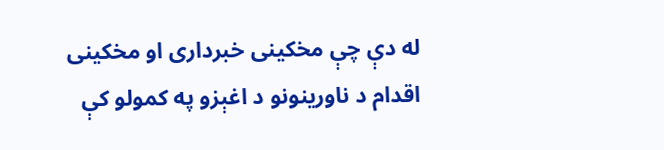له دې چې مخکینی خبرداری او مخکینی اقدام د ناورینونو د اغېزو په کمولو کې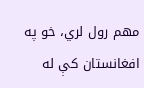مهم رول لري، خو په افغانستان کې له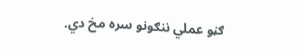ګڼو عملي ننګونو سره مخ دي.